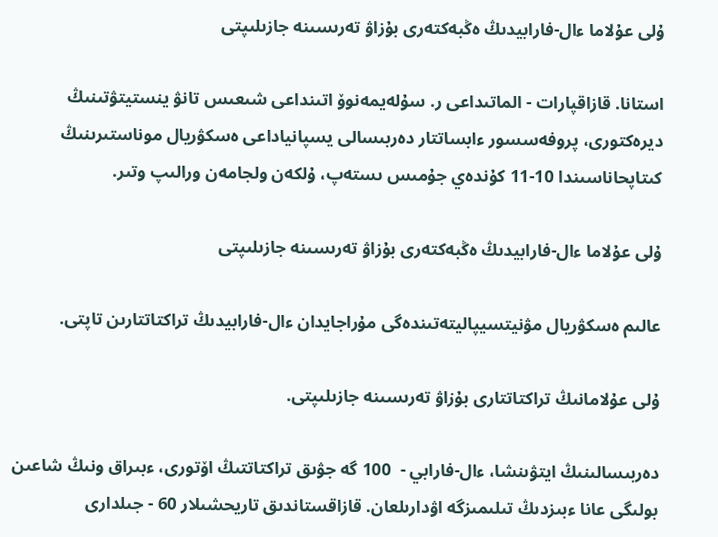ۇلى عۇلاما ءال-فارابيدىڭ ەڭبەكتەرى بۇزاۋ تەرىسىنە جازىلىپتى

استانا. قازاقپارات - الماتىداعى ر. سۇلەيمەنوۆ اتىنداعى شىعىس تانۋ ينستيتۋتىنىڭ ديرەكتورى، پروفەسسور ءابساتتار دەربىسالى يسپانياداعى ەسكۋريال موناستىرىنىڭ كىتاپحاناسىندا 10-11 كۇندەي جۇمىس ىستەپ، ۇلكەن ولجامەن ورالىپ وتىر.

ۇلى عۇلاما ءال-فارابيدىڭ ەڭبەكتەرى بۇزاۋ تەرىسىنە جازىلىپتى

عالىم ەسكۋريال مۋنيتسيپاليتەتىندەگى مۇراجايدان ءال-فارابيدىڭ تراكتاتتارىن تاپتى.

ۇلى عۇلامانىڭ تراكتاتتارى بۇزاۋ تەرىسىنە جازىلىپتى.

دەربىسالىنىڭ ايتۋىنشا، ءال-فارابي -  100 گە جۋىق تراكتاتتىڭ اۆتورى، ءبىراق ونىڭ شاعىن بولىگى عانا ءبىزدىڭ تىلىمىزگە اۋدارىلعان. قازاقستاندىق تاريحشىلار 60 - جىلدارى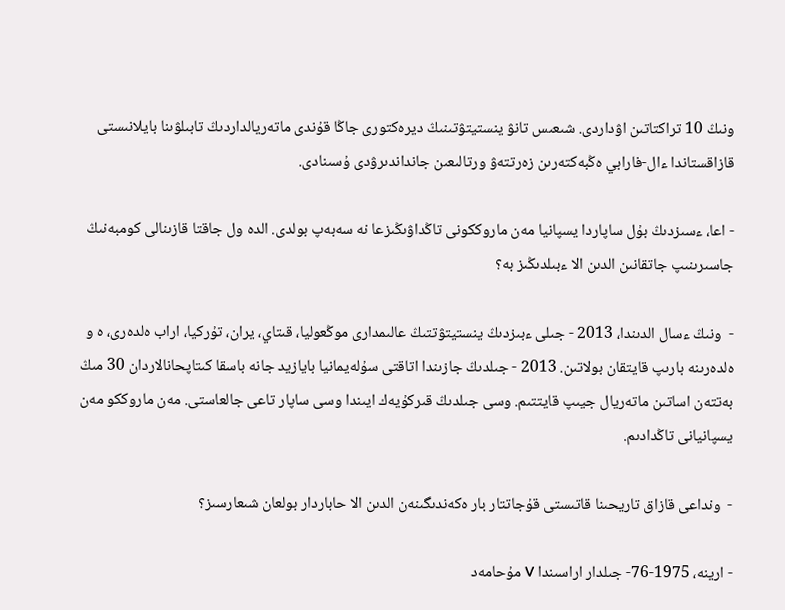ونىڭ 10 تراكتاتىن اۋداردى. شىعىس تانۋ ينستيتۋتىنىڭ ديرەكتورى جاڭا قۇندى ماتەريالداردىڭ تابىلۋىنا بايلانىستى قازاقستاندا ءال-فارابي ەڭبەكتەرىن زەرتتەۋ ورتالىعىن جانداندىرۋدى ۇسىنادى.

- اعا، ءسىزدىڭ بۇل ساپاردا يسپانيا مەن ماروككونى تاڭداۋىڭىزعا نە سەبەپ بولدى. الدە ول جاقتا قازىنالى كومبەنىڭ جاسىرىنىپ جاتقانىن الدىن الا ءبىلدىڭىز بە؟

-  ونىڭ ءسال الدىندا، 2013 - جىلى ءبىزدىڭ ينستيتۋتتىڭ عالىمدارى موڭعوليا، قىتاي، يران، تۇركيا، اراب ەلدەرى، ە و ەلدەرىنە بارىپ قايتقان بولاتىن. 2013 - جىلدىڭ جازىندا اتاقتى سۇلەيمانيا بايازيد جانە باسقا كىتاپحانالاردان 30 مىڭ بەتتەن اساتىن ماتەريال جيىپ قايتتىم. وسى جىلدىڭ قىركۇيەك ايىندا وسى ساپار تاعى جالعاستى. مەن ماروككو مەن يسپانيانى تاڭدادىم.

-  ونداعى قازاق تاريحىنا قاتىستى قۇجاتتار بار ەكەندىگىنەن الدىن الا حاباردار بولعان شىعارسىز؟

- ارينە، 1975-76- جىلدار اراسىندا V مۇحامەد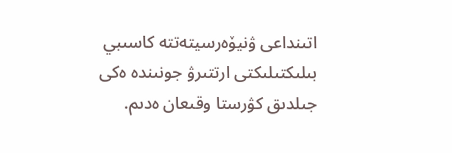اتىنداعى ۋنيۆەرسيتەتتە كاسىبي بىلىكتىلىكتى ارتتىرۋ جونىندە ەكى جىلدىق كۋرستا وقىعان ەدىم.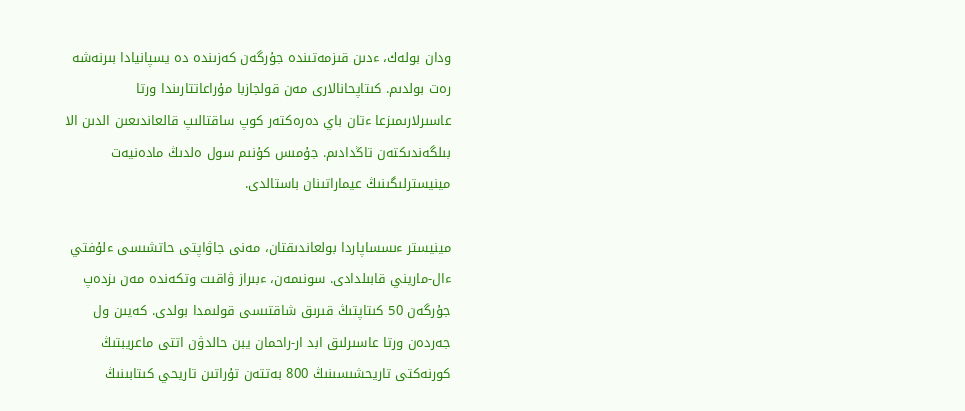ودان بولەك، ءدىن قىزمەتىندە جۇرگەن كەزىندە دە يسپانيادا بىرنەشە رەت بولدىم. كىتاپحانالارى مەن قولجازبا مۇراعاتتارىندا ورتا عاسىرلارىمىزعا ءتان باي دەرەكتەر كوپ ساقتالىپ قالعاندىعىن الدىن الا بىلگەندىكتەن تاڭدادىم. جۇمىس كۇنىم سول ەلدىڭ مادەنيەت مينيسترلىگىنىڭ عيماراتىنان باستالدى.

مينيستر ءىسساپاردا بولعاندىقتان، مەنى جاۋاپتى حاتشىسى ءلۇفتي ءال-ماريني قابىلدادى. سونىمەن، ءبىراز ۋاقىت وتكەندە مەن ىزدەپ جۇرگەن 50 كىتاپتىڭ قىرىق شاقتىسى قولىمدا بولدى. كەيىن ول جەردەن ورتا عاسىرلىق ابد ار-راحمان يبن حالدۋن اتتى ماعريبتىڭ كورنەكتى تاريحشىسىنىڭ 800 بەتتەن تۇراتىن تاريحي كىتابىنىڭ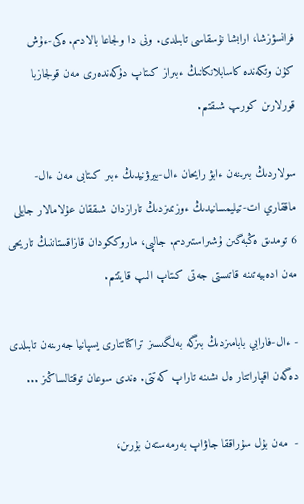فرانسۋزشا، ارابشا نۇسقاسى تابىلدى. ونى دا ولجاعا بالادىم. ەكى-ءۇش كۇن وتكەندە كاسابلانكانىڭ ءبىراز كىتاپ دۇكەندەرى مەن قولجازبا قورلارىن كورىپ شىقتىم.

سولاردىڭ بىرىنەن ءابۋ رايحان ءال-بيرۋنيدىڭ ءبىر كىتابى مەن ءال-ماققاري ات-تيليمسانيدىڭ ءوزىمىزدىڭ تارازدان شىققان عۇلامالار جايلى 6 تومدىق ەڭبەگىن ۇشىراستىردىم. جالپى، ماروككودان قازاقستاننىڭ تاريحى مەن ادەبيەتىنە قاتىستى جەتى كىتاپ الىپ قايتتىم.

- ءال-فارابي بابامىزدىڭ بىزگە بەلگىسىز تراكتاتتارى يسپانيا جەرىنەن تابىلدى دەگەن اقپاراتتار ەل ىشىنە تاراپ كەتتى. ەندى سوعان توقتالساڭىز ...

-  مەن بۇل سۇراققا جاۋاپ بەرمەستەن بۇرىن،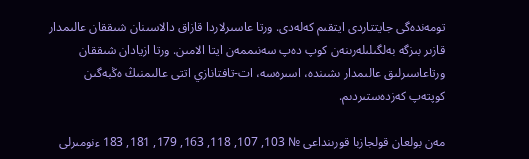تومەندەگى جايتتاردى ايتقىم كەلەدى. ورتا عاسىرلاردا قازاق دالاسىنان شىققان عالىمدار قازىر بىزگە بەلگىلىلەرىنەن كوپ دەپ سەنىممەن ايتا الامىن. ورتا ازيادان شىققان ورتاعاسىرلىق عالىمدار ىشىندە، اسىرەسە، ات-تافتانازي اتتى عالىمنىڭ ەڭبەگىن كوپتەپ كەزدەستىردىم.

مەن بولعان قولجازبا قورىنداعى № 103, 107, 118, 163, 179, 181, 183 ءنومىرلى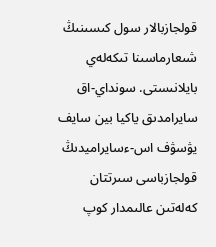قولجازبالار سول كىسىنىڭ شىعارماسىنا تىكەلەي بايلانىستى. سونداي-اق سايرامدىق ياكيا بين سايف يۋسۋف اس-ءسايراميدىڭ قولجازباسى سىرتتان كەلەتىن عالىمدار كوپ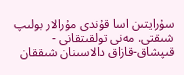سۇرايتىن اسا قۇندى مۇرالار بولىپ شىقتى. مەنى تولقىتقانى -  قىپشاق-قازاق دالاسىنان شىققان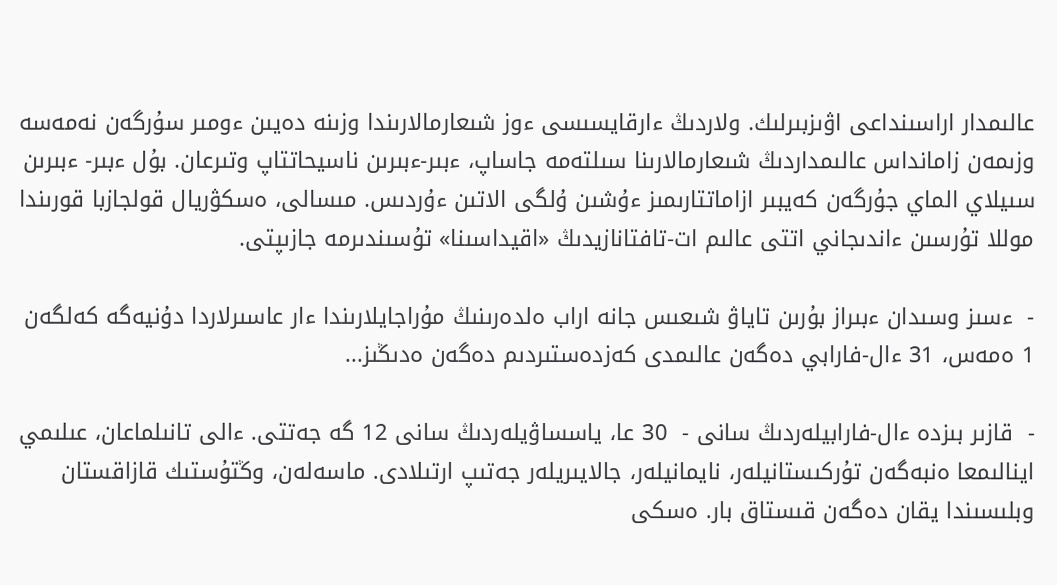عالىمدار اراسىنداعى اۋىزبىرلىك. ولاردىڭ ءارقايسىسى ءوز شىعارمالارىندا وزىنە دەيىن ءومىر سۇرگەن نەمەسە وزىمەن زامانداس عالىمداردىڭ شىعارمالارىنا سىلتەمە جاساپ، ءبىر-ءبىرىن ناسيحاتتاپ وتىرعان. بۇل ءبىر- ءبىرىن سىيلاي الماي جۇرگەن كەيبىر ازاماتتارىمىز ءۇشىن ۇلگى الاتىن ءۇردىس. مىسالى، ەسكۋريال قولجازبا قورىندا موللا تۇرسىن ءاندىجاني اتتى عالىم ات-تافتانازيدىڭ «اقيداسىنا» تۇسىندىرمە جازىپتى.

-  ءسىز وسىدان ءبىراز بۇرىن تاياۋ شىعىس جانە اراب ەلدەرىنىڭ مۇراجايلارىندا ءار عاسىرلاردا دۇنيەگە كەلگەن 1 ەمەس، 31 ءال-فارابي دەگەن عالىمدى كەزدەستىردىم دەگەن ەدىڭىز...

-  قازىر بىزدە ءال-فارابيلەردىڭ سانى -  30 عا، ياسساۋيلەردىڭ سانى 12 گە جەتتى. ءالى تانىلماعان، عىلىمي اينالىمعا ەنبەگەن تۇركىستانيلەر، نايمانيلەر، جالايىريلەر جەتىپ ارتىلادى. ماسەلەن، وڭتۇستىك قازاقستان وبلىسىندا يقان دەگەن قىستاق بار. ەسكى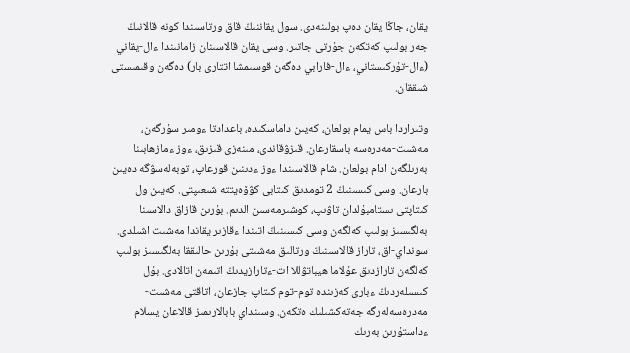يقان، جاڭا يقان دەپ بولىنەدى. سول يقاننىڭ قاق ورتاسىندا كونە قالانىڭ جەر بولىپ كەتكەن جۇرتى جاتىر. وسى يقان قالاسىنان زامانىندا ءال-يقاني (ءال-تۇركىستاني، ءال-فارابي دەگەن قوسىمشا اتتارى بار) دەگەن وقىمىستى شىققان.

وتىراردا باس يمام بولعان، كەيىن داماسكىدە، باعدادتا ءومىر سۇرگەن، مەشىت-مەدرەسە باسقارعان. قىزۋقاندى، مىنەزى قىزىق، ءوز ءمازھابىنا بەرىلگەن ادام بولعان. شام قالاسىندا ءوز ءدىنىن قورعاپ، توبەلەسۋگە دەيىن بارعان. وسى كىسىنىڭ 2 تومدىق كىتابى كۋۆەيتتە شىعىپتى. كەيىن ول كىتاپتى ىستامبۇلدان تاۋىپ، كوشىرمەسىن الدىم. بۇرىن قازاق دالاسىنا بەلگىسىز بولىپ كەلگەن وسى كىسىنىڭ اتىندا ءقازىر يقاندا مەشىت اشىلدى. سونداي-اق، تاراز قالاسىنىڭ ورتالىق مەشىتى بۇرىن حالىققا بەلگىسىز بولىپ كەلگەن تارازدىق عۇلاما ھيباتۋللا ات-ءتارازيدىڭ اتىمەن اتالادى. بۇل كىسىلەردىڭ ءبارى كەزىندە توم-توم كىتاپ جازعان، اتاقتى مەشىت-مەدرەسەلەرگە جەتەكشىلىك ەتكەن. وسىنداي بابالارىمىز قالاعان يسلام ءداستۇرىن بەرىك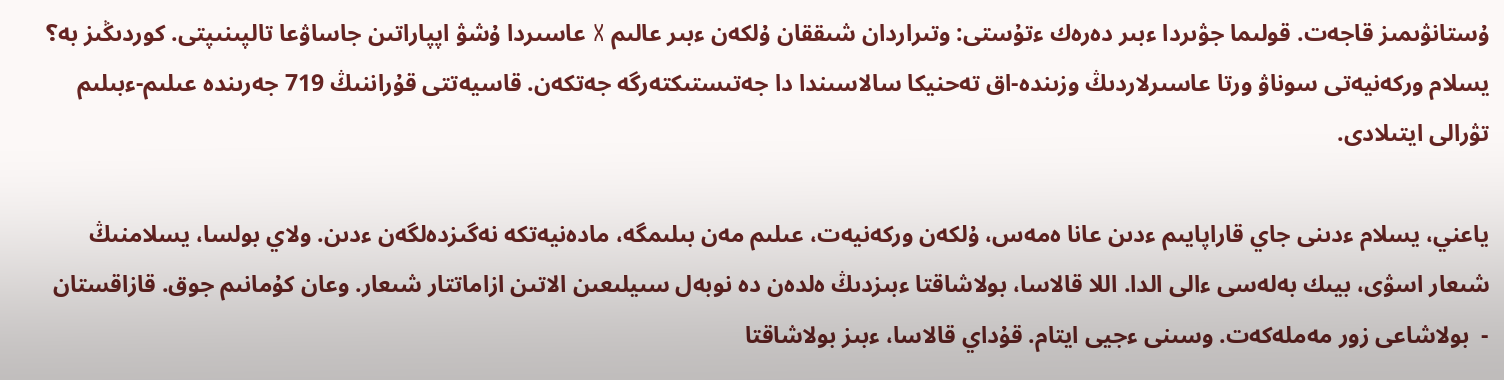ۇستانۋىمىز قاجەت. قولىما جۋىردا ءبىر دەرەك ءتۇستى: وتىراردان شىققان ۇلكەن ءبىر عالىم X عاسىردا ۇشۋ اپپاراتىن جاساۋعا تالپىنىپتى. كوردىڭىز بە؟ يسلام وركەنيەتى سوناۋ ورتا عاسىرلاردىڭ وزىندە-اق تەحنيكا سالاسىندا دا جەتىستىكتەرگە جەتكەن. قاسيەتتى قۇراننىڭ 719 جەرىندە عىلىم-ءبىلىم تۋرالى ايتىلادى.

ياعني، يسلام ءدىنى جاي قاراپايىم ءدىن عانا ەمەس، ۇلكەن وركەنيەت، عىلىم مەن بىلىمگە، مادەنيەتكە نەگىزدەلگەن ءدىن. ولاي بولسا، يسلامنىڭ شىعار اسۋى، بيىك بەلەسى ءالى الدا. اللا قالاسا، بولاشاقتا ءبىزدىڭ ەلدەن دە نوبەل سىيلىعىن الاتىن ازاماتتار شىعار. وعان كۇمانىم جوق. قازاقستان -  بولاشاعى زور مەملەكەت. وسىنى ءجيى ايتام. قۇداي قالاسا، ءبىز بولاشاقتا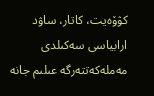كۋۆەيت، كاتار، ساۋد ارابياسى سەكىلدى مەملەكەتتەرگە عىلىم جانە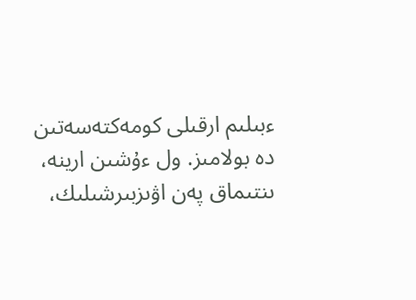ءبىلىم ارقىلى كومەكتەسەتىن دە بولامىز. ول ءۇشىن ارينە، ىنتىماق پەن اۋىزبىرشىلىك،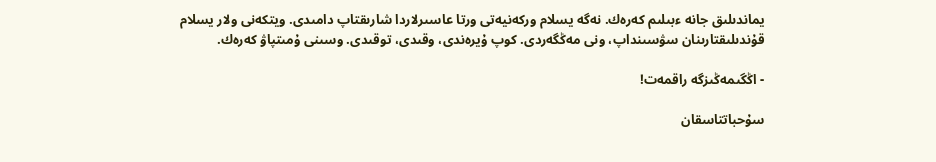يماندىلىق جانە ءبىلىم كەرەك. نەگە يسلام وركەنيەتى ورتا عاسىرلاردا شارىقتاپ دامىدى. ويتكەنى ولار يسلام قۇندىلىقتارىنان سۋسىنداپ، ونى مەڭگەردى. كوپ ۇيرەندى، وقىدى، توقىدى. وسىنى ۇمىتپاۋ كەرەك.

- اڭگىمەڭىزگە راقمەت!

سۇحباتتاسقان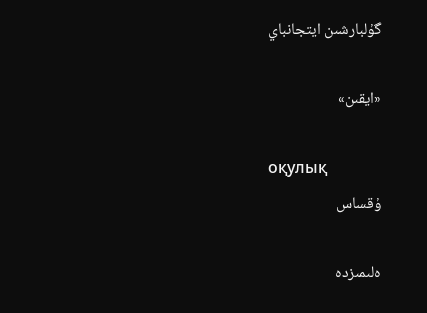گۇلبارشىن ايتجانباي

«ايقىن»

оқулық
ۇقساس

ەلىمىزدە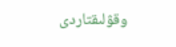وقۋلىقتاردى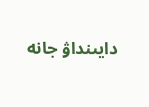دايىنداۋ جانە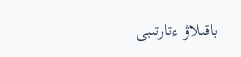باقىلاۋ ءتارتىبى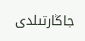جاڭارتىلدى